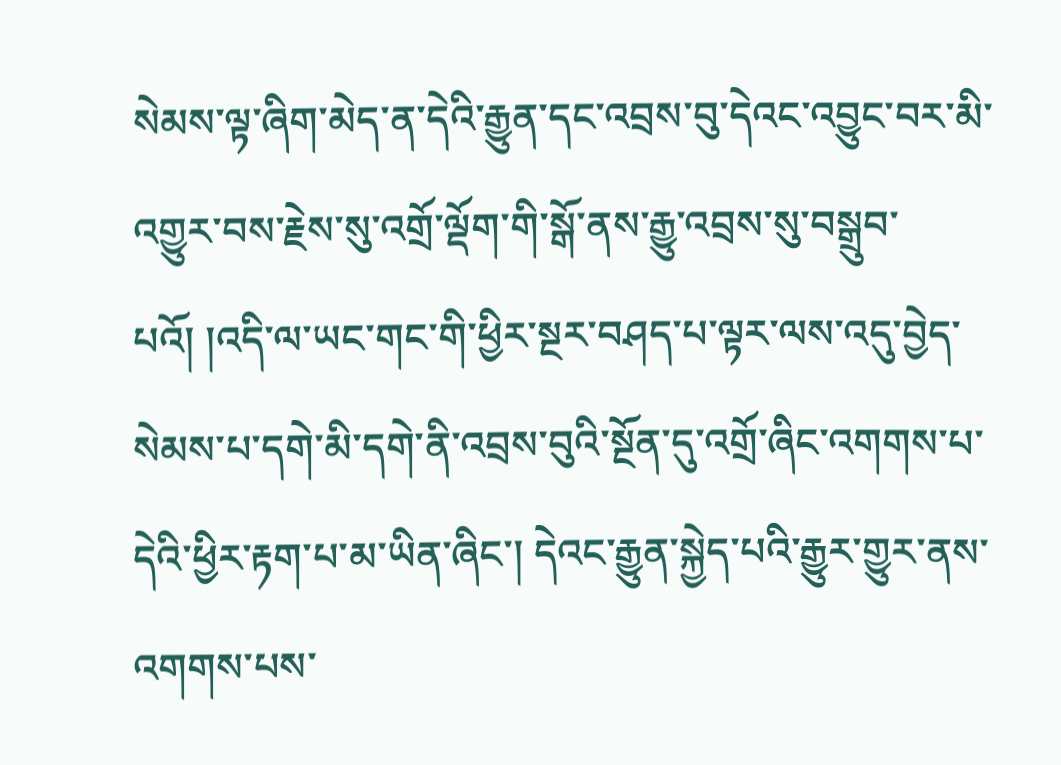སེམས་ལྟ་ཞིག་མེད་ན་དེའི་རྒྱུན་དང་འབྲས་བུ་དེའང་འབྱུང་བར་མི་འགྱུར་བས་རྗེས་སུ་འགྲོ་ལྡོག་གི་སྒོ་ནས་རྒྱུ་འབྲས་སུ་བསྒྲུབ་པའོ། །འདི་ལ་ཡང་གང་གི་ཕྱིར་སྔར་བཤད་པ་ལྟར་ལས་འདུ་བྱེད་སེམས་པ་དགེ་མི་དགེ་ནི་འབྲས་བུའི་སྔོན་དུ་འགྲོ་ཞིང་འགགས་པ་དེའི་ཕྱིར་རྟག་པ་མ་ཡིན་ཞིང་། དེའང་རྒྱུན་སྐྱེད་པའི་རྒྱུར་གྱུར་ནས་འགགས་པས་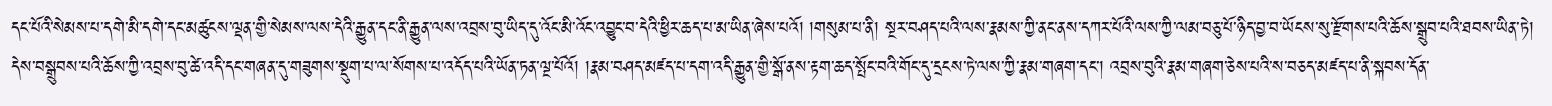དང་པོའི་སེམས་པ་དགེ་མི་དགེ་དང་མཚུངས་ལྡན་གྱི་སེམས་ལས་དེའི་རྒྱུན་དང་ནི་རྒྱུན་ལས་འབྲས་བུ་ཡིད་དུ་འོང་མི་འོང་འབྱུང་བ་དེའི་ཕྱིར་ཆད་པ་མ་ཡིན་ཞེས་པའོ། །གསུམ་པ་ནི། སྔར་བཤད་པའི་ལས་རྣམས་ཀྱི་ནང་ནས་དཀར་པོའི་ལས་ཀྱི་ལམ་བཅུ་པོ་ཉིད་བྱ་བ་ཡོངས་སུ་རྫོགས་པའི་ཆོས་སྒྲུབ་པའི་ཐབས་ཡིན་ཏེ། དེས་བསྒྲུབས་པའི་ཆོས་ཀྱི་འབྲས་བུ་ཚེ་འདི་དང་གཞན་དུ་གཟུགས་སྡུག་པ་ལ་སོགས་པ་འདོད་པའི་ཡོན་ཏན་ལྔ་པོའོ། །རྣམ་བཤད་མཛད་པ་དག་འདི་རྒྱུན་གྱི་སྒོ་ནས་རྟག་ཆད་སྤོང་བའི་གོང་དུ་དྲངས་ཏེ་ལས་ཀྱི་རྣམ་གཞག་དང་། འབྲས་བུའི་རྣམ་གཞག་ཅེས་པའི་ས་བཅད་མཛད་པ་ནི་སྐབས་དོན་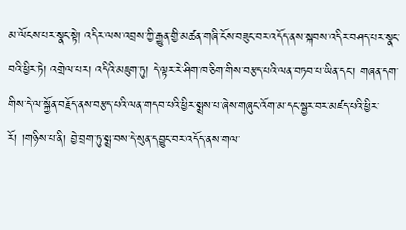མ་ལོངས་པར་སྣང་སྟེ། འདིར་ལས་འབྲས་ཀྱི་རྒྱུན་གྱི་མཚན་གཞི་ངོས་བཟུང་བར་འདོད་ནས་སྐབས་འདིར་བཤད་པར་སྣང་བའི་ཕྱིར་ཏེ། འགྲེལ་པར། འདིའི་མཇུག་ཏུ། དེ་ལྟར་རེ་ཤིག་ཁ་ཅིག་གིས་བརྩད་པའི་ལན་བཏབ་པ་ཡིན་དང་། གཞན་དག་གིས་དེ་ལ་སྐྱོན་བརྗོད་ནས་བརྩད་པའི་ལན་གདབ་པའི་ཕྱིར་སྨྲས་པ་ཞེས་གཞུང་འོག་མ་དང་སྦྱར་བར་མཛད་པའི་ཕྱིར་རོ། །གཉིས་པ་ནི། བྱེ་བྲག་ཏུ་སྨྲ་བས་དེ་སུན་དབྱུང་བར་འདོད་ནས་གལ་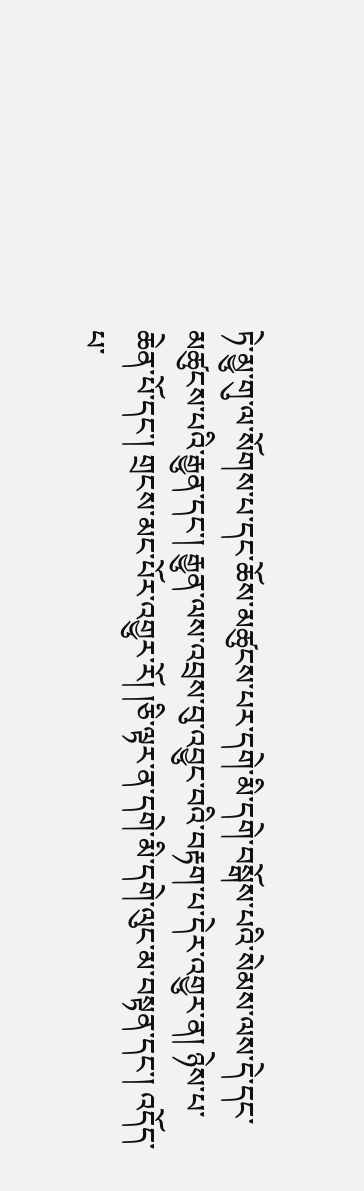ཏེ་མྱུ་གུ་ལ་སོགས་པ་དང་ཆོས་མཚུངས་པར་དགེ་མི་དགེ་བསྒོས་པའི་སེམས་ལས་དེ་དང་མཚུངས་པའི་རྒྱུན་དང་། རྒྱུན་ལས་འབྲས་བུ་འབྱུང་བའི་བརྟག་པ་དེར་འགྱུར་ན། ཉེས་པ་ཆེན་པོ་དང་། གྲངས་མང་པོར་འགྱུར་རོ། །ཅི་ལྟར་ན་དགེ་མི་དགེ་ལུང་མ་བསྟན་དང་། འདོད་པ་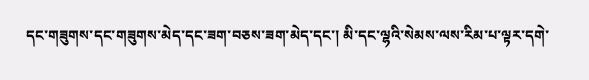དང་གཟུགས་དང་གཟུགས་མེད་དང་ཟག་བཅས་ཟག་མེད་དང་། མི་དང་ལྷའི་སེམས་ལས་རིམ་པ་ལྟར་དགེ་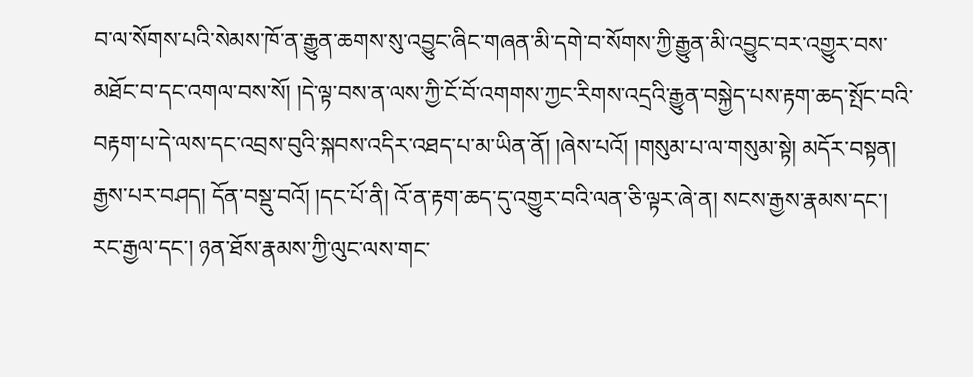བ་ལ་སོགས་པའི་སེམས་ཁོ་ན་རྒྱུན་ཆགས་སུ་འབྱུང་ཞིང་གཞན་མི་དགེ་བ་སོགས་ཀྱི་རྒྱུན་མི་འབྱུང་བར་འགྱུར་བས་མཐོང་བ་དང་འགལ་བས་སོ། །དེ་ལྟ་བས་ན་ལས་ཀྱི་ངོ་བོ་འགགས་ཀྱང་རིགས་འདྲའི་རྒྱུན་བསྐྱེད་པས་རྟག་ཆད་སྤོང་བའི་བརྟག་པ་དེ་ལས་དང་འབྲས་བུའི་སྐབས་འདིར་འཐད་པ་མ་ཡིན་ནོ། །ཞེས་པའོ། །གསུམ་པ་ལ་གསུམ་སྟེ། མདོར་བསྟན། རྒྱས་པར་བཤད། དོན་བསྡུ་བའོ། །དང་པོ་ནི། འོ་ན་རྟག་ཆད་དུ་འགྱུར་བའི་ལན་ཅི་ལྟར་ཞེ་ན། སངས་རྒྱས་རྣམས་དང་། རང་རྒྱལ་དང་། ཉན་ཐོས་རྣམས་ཀྱི་ལུང་ལས་གང་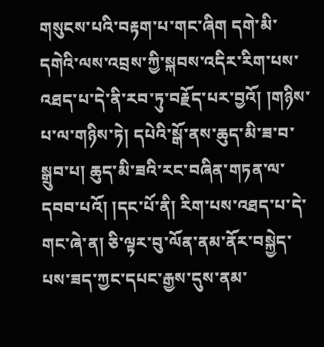གསུངས་པའི་བརྟག་པ་གང་ཞིག དགེ་མི་དགེའི་ལས་འབྲས་ཀྱི་སྐབས་འདིར་རིག་པས་འཐད་པ་དེ་ནི་རབ་ཏུ་བརྗོད་པར་བྱའོ། །གཉིས་པ་ལ་གཉིས་ཏེ། དཔེའི་སྒོ་ནས་ཆུད་མི་ཟ་བ་སྒྲུབ་པ། ཆུད་མི་ཟའི་རང་བཞིན་གཏན་ལ་དབབ་པའོ། །དང་པོ་ནི། རིག་པས་འཐད་པ་དེ་གང་ཞེ་ན། ཅི་ལྟར་བུ་ལོན་ནམ་ནོར་བསྐྱེད་པས་ཟད་ཀྱང་དཔང་རྒྱས་དུས་ནམ་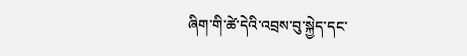ཞིག་གི་ཚེ་དེའི་འབྲས་བུ་སྐྱེད་དང་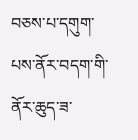བཅས་པ་དགུག་པས་ནོར་བདག་གི་ནོར་ཆུད་ཟ་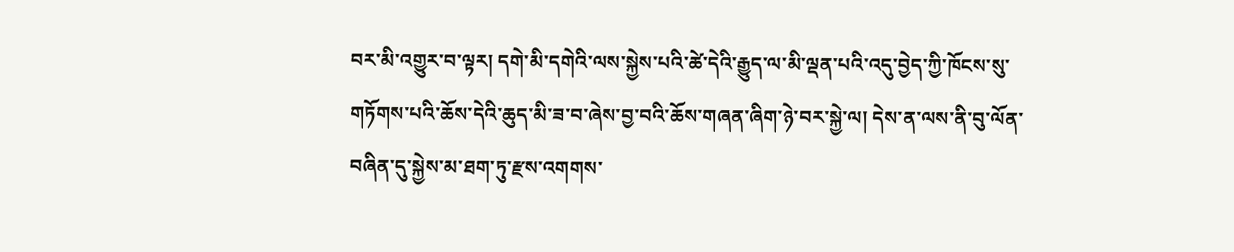བར་མི་འགྱུར་བ་ལྟར། དགེ་མི་དགེའི་ལས་སྐྱེས་པའི་ཚེ་དེའི་རྒྱུད་ལ་མི་ལྡན་པའི་འདུ་བྱེད་ཀྱི་ཁོངས་སུ་གཏོགས་པའི་ཆོས་དེའི་ཆུད་མི་ཟ་བ་ཞེས་བྱ་བའི་ཆོས་གཞན་ཞིག་ཉེ་བར་སྐྱེ་ལ། དེས་ན་ལས་ནི་བུ་ལོན་བཞིན་དུ་སྐྱེས་མ་ཐག་ཏུ་རྫས་འགགས་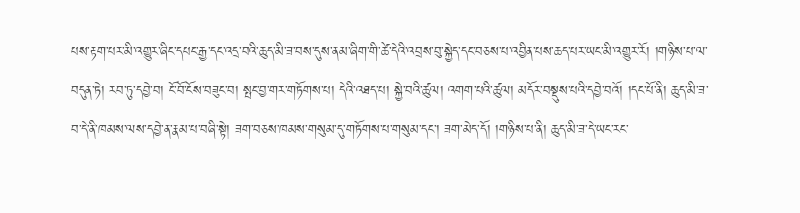པས་རྟག་པར་མི་འགྱུར་ཞིང་དཔང་རྒྱ་དང་འདྲ་བའི་ཆུད་མི་ཟ་བས་དུས་ནམ་ཞིག་གི་ཚེ་དེའི་འབྲས་བུ་སྐྱེད་དང་བཅས་པ་འབྱིན་པས་ཆད་པར་ཡང་མི་འགྱུར་རོ། །གཉིས་པ་ལ་བདུན་ཏེ། རབ་ཏུ་དབྱེ་བ། ངོ་བོ་ངོས་བཟུང་བ། སྤང་བྱ་གར་གཏོགས་པ། དེའི་འཐད་པ། སྐྱེ་བའི་ཚུལ། འགག་པའི་ཚུལ། མདོར་བསྡུས་པའི་དབྱེ་བའོ། །དང་པོ་ནི། ཆུད་མི་ཟ་བ་དེ་ནི་ཁམས་ལས་དབྱེ་ན་རྣམ་པ་བཞི་སྟེ། ཟག་བཅས་ཁམས་གསུམ་དུ་གཏོགས་པ་གསུམ་དང་། ཟག་མེད་དོ། །གཉིས་པ་ནི། ཆུད་མི་ཟ་དེ་ཡང་རང་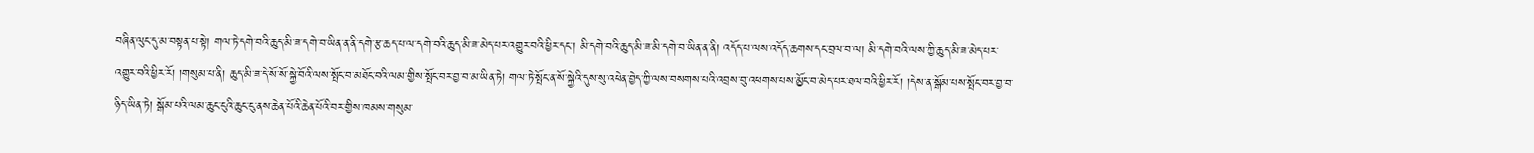བཞིན་ལུང་དུ་མ་བསྟན་པ་སྟེ། གལ་ཏེ་དགེ་བའི་ཆུད་མི་ཟ་དགེ་བ་ཡིན་ན་ནི་དགེ་རྩ་ཆད་པ་ལ་དགེ་བའི་ཆུད་མི་ཟ་མེད་པར་འགྱུར་བའི་ཕྱིར་དང་། མི་དགེ་བའི་ཆུད་མི་ཟ་མི་དགེ་བ་ཡིན་ན་ནི། འདོད་པ་ལས་འདོད་ཆགས་དང་བྲལ་བ་ལ། མི་དགེ་བའི་ལས་ཀྱི་ཆུད་མི་ཟ་མེད་པར་འགྱུར་བའི་ཕྱིར་རོ། །གསུམ་པ་ནི། ཆུད་མི་ཟ་དེ་སོ་སོ་སྐྱེ་བོའི་ལས་སྤོང་བ་མཐོང་བའི་ལམ་གྱིས་སྤོང་བར་བྱ་བ་མ་ཡིན་ཏེ། གལ་ཏེ་སྤོང་ན་སོ་སྐྱེའི་དུས་སུ་འཕེན་བྱེད་ཀྱི་ལས་བསགས་པའི་འབྲས་བུ་འཕགས་པས་མྱོང་བ་མེད་པར་ཐལ་བའི་ཕྱིར་རོ། །དེས་ན་སྒོམ་པས་སྤོང་བར་བྱ་བ་ཉིད་ཡིན་ཏེ། སྒོམ་པའི་ལམ་ཆུང་ངུའི་ཆུང་ངུ་ནས་ཆེན་པོའི་ཆེན་པོའི་བར་གྱིས་ཁམས་གསུམ་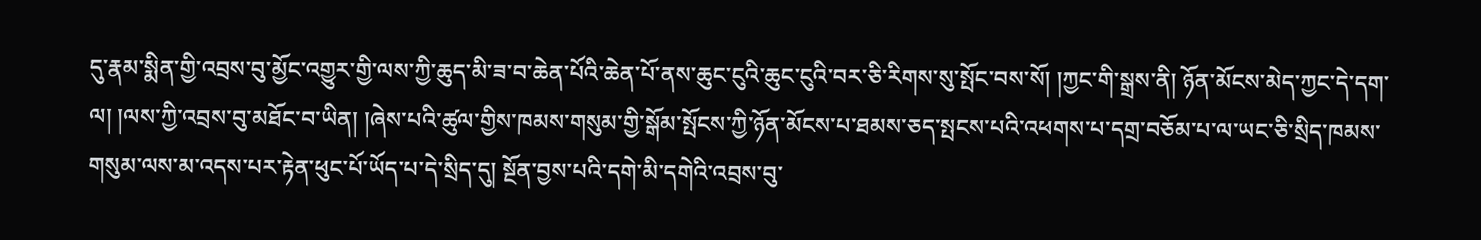དུ་རྣམ་སྨིན་གྱི་འབྲས་བུ་མྱོང་འགྱུར་གྱི་ལས་ཀྱི་ཆུད་མི་ཟ་བ་ཆེན་པོའི་ཆེན་པོ་ནས་ཆུང་ངུའི་ཆུང་ངུའི་བར་ཅི་རིགས་སུ་སྤོང་བས་སོ། །ཀྱང་གི་སྒྲས་ནི། ཉོན་མོངས་མེད་ཀྱང་དེ་དག་ལ། །ལས་ཀྱི་འབྲས་བུ་མཐོང་བ་ཡིན། །ཞེས་པའི་ཚུལ་གྱིས་ཁམས་གསུམ་གྱི་སྒོམ་སྤོངས་ཀྱི་ཉོན་མོངས་པ་ཐམས་ཅད་སྤངས་པའི་འཕགས་པ་དགྲ་བཅོམ་པ་ལ་ཡང་ཅི་སྲིད་ཁམས་གསུམ་ལས་མ་འདས་པར་རྟེན་ཕུང་པོ་ཡོད་པ་དེ་སྲིད་དུ། སྔོན་བྱས་པའི་དགེ་མི་དགེའི་འབྲས་བུ་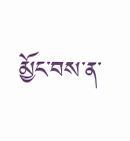མྱོང་བས་ན་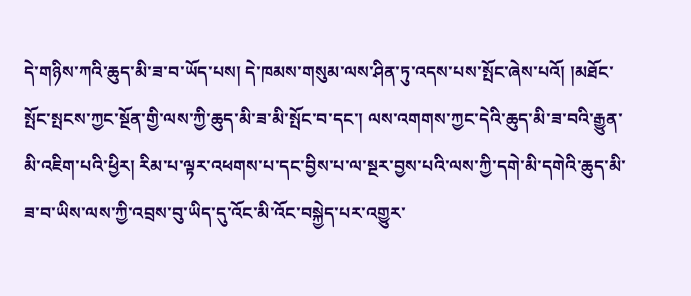དེ་གཉིས་ཀའི་ཆུད་མི་ཟ་བ་ཡོད་པས། དེ་ཁམས་གསུམ་ལས་ཤིན་ཏུ་འདས་པས་སྤོང་ཞེས་པའོ། །མཐོང་སྤོང་སྤངས་ཀྱང་སྔོན་གྱི་ལས་ཀྱི་ཆུད་མི་ཟ་མི་སྤོང་བ་དང་། ལས་འགགས་ཀྱང་དེའི་ཆུད་མི་ཟ་བའི་རྒྱུན་མི་འཇིག་པའི་ཕྱིར། རིམ་པ་ལྟར་འཕགས་པ་དང་བྱིས་པ་ལ་སྔར་བྱས་པའི་ལས་ཀྱི་དགེ་མི་དགེའི་ཆུད་མི་ཟ་བ་ཡིས་ལས་ཀྱི་འབྲས་བུ་ཡིད་དུ་འོང་མི་འོང་བསྐྱེད་པར་འགྱུར་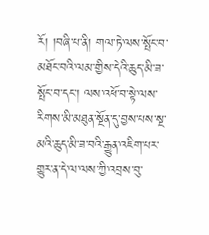རོ། །བཞི་པ་ནི། གལ་ཏེ་ལས་སྤོང་བ་མཐོང་བའི་ལམ་གྱིས་དེའི་ཆུད་མི་ཟ་སྤོང་བ་དང་། ལས་འཕོ་བ་སྟེ་ལས་རིགས་མི་མཐུན་སྔོན་དུ་བྱས་པས་སྔ་མའི་ཆུད་མི་ཟ་བའི་རྒྱུན་འཇིག་པར་གྱུར་ན་དེ་ལ་ལས་ཀྱི་འབྲས་བུ་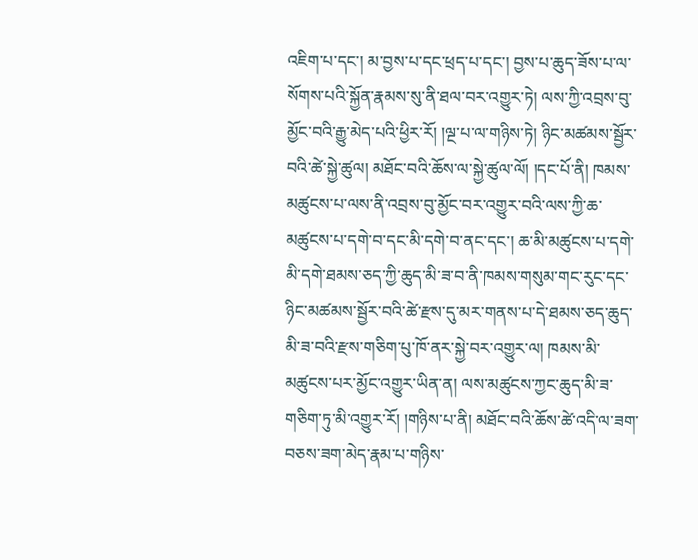འཇིག་པ་དང་། མ་བྱས་པ་དང་ཕྲད་པ་དང་། བྱས་པ་ཆུད་ཟོས་པ་ལ་སོགས་པའི་སྐྱོན་རྣམས་སུ་ནི་ཐལ་བར་འགྱུར་ཏེ། ལས་ཀྱི་འབྲས་བུ་མྱོང་བའི་རྒྱུ་མེད་པའི་ཕྱིར་རོ། །ལྔ་པ་ལ་གཉིས་ཏེ། ཉིང་མཚམས་སྦྱོར་བའི་ཚེ་སྐྱེ་ཚུལ། མཐོང་བའི་ཆོས་ལ་སྐྱེ་ཚུལ་ལོ། །དང་པོ་ནི། ཁམས་མཚུངས་པ་ལས་ནི་འབྲས་བུ་མྱོང་བར་འགྱུར་བའི་ལས་ཀྱི་ཆ་མཚུངས་པ་དགེ་བ་དང་མི་དགེ་བ་ནང་དང་། ཆ་མི་མཚུངས་པ་དགེ་མི་དགེ་ཐམས་ཅད་ཀྱི་ཆུད་མི་ཟ་བ་ནི་ཁམས་གསུམ་གང་རུང་དང་ཉིང་མཚམས་སྦྱོར་བའི་ཚེ་རྫས་དུ་མར་གནས་པ་དེ་ཐམས་ཅད་ཆུད་མི་ཟ་བའི་རྫས་གཅིག་པུ་ཁོ་ནར་སྐྱེ་བར་འགྱུར་ལ། ཁམས་མི་མཚུངས་པར་མྱོང་འགྱུར་ཡིན་ན། ལས་མཚུངས་ཀྱང་ཆུད་མི་ཟ་གཅིག་ཏུ་མི་འགྱུར་རོ། །གཉིས་པ་ནི། མཐོང་བའི་ཆོས་ཚེ་འདི་ལ་ཟག་བཅས་ཟག་མེད་རྣམ་པ་གཉིས་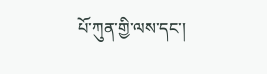པོ་ཀུན་གྱི་ལས་དང་།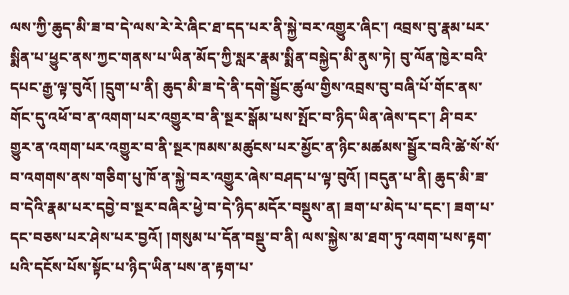ལས་ཀྱི་ཆུད་མི་ཟ་བ་དེ་ལས་རེ་རེ་ཞིང་ཐ་དད་པར་ནི་སྐྱེ་བར་འགྱུར་ཞིང་། འབྲས་བུ་རྣམ་པར་སྨིན་པ་ཕྱུང་ནས་ཀྱང་གནས་པ་ཡིན་མོད་ཀྱི་སླར་རྣམ་སྨིན་བསྐྱེད་མི་ནུས་ཏེ། བུ་ལོན་ཁྱེར་བའི་དཔང་རྒྱ་ལྟ་བུའོ། །དྲུག་པ་ནི། ཆུད་མི་ཟ་དེ་ནི་དགེ་སྦྱོང་ཚུལ་གྱིས་འབྲས་བུ་བཞི་པོ་གོང་ནས་གོང་དུ་འཕོ་བ་ན་འགག་པར་འགྱུར་བ་ནི་སྔར་སྒོམ་པས་སྤོང་བ་ཉིད་ཡིན་ཞེས་དང་། ཤི་བར་གྱུར་ན་འགག་པར་འགྱུར་བ་ནི་སྔར་ཁམས་མཚུངས་པར་མྱོང་ན་ཉིང་མཚམས་སྦྱོར་བའི་ཚེ་སོ་སོ་བ་འགགས་ནས་གཅིག་པུ་ཁོ་ན་སྐྱེ་བར་འགྱུར་ཞེས་བཤད་པ་ལྟ་བུའོ། །བདུན་པ་ནི། ཆུད་མི་ཟ་བ་དེའི་རྣམ་པར་དབྱེ་བ་སྔར་བཞིར་ཕྱེ་བ་དེ་ཉིད་མདོར་བསྡུས་ན། ཟག་པ་མེད་པ་དང་། ཟག་པ་དང་བཅས་པར་ཤེས་པར་བྱའོ། །གསུམ་པ་དོན་བསྡུ་བ་ནི། ལས་སྐྱེས་མ་ཐག་ཏུ་འགག་པས་རྟག་པའི་དངོས་པོས་སྟོང་པ་ཉིད་ཡིན་པས་ན་རྟག་པ་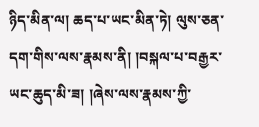ཉིད་མིན་ལ། ཆད་པ་ཡང་མིན་ཏེ། ལུས་ཅན་དག་གིས་ལས་རྣམས་ནི། །བསྐལ་པ་བརྒྱར་ཡང་ཆུད་མི་ཟ། །ཞེས་ལས་རྣམས་ཀྱི་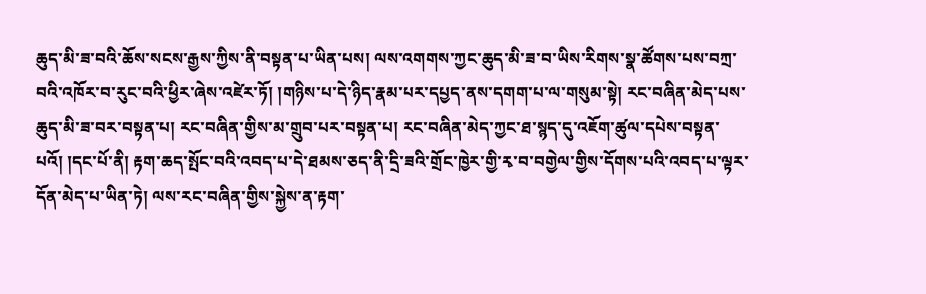ཆུད་མི་ཟ་བའི་ཆོས་སངས་རྒྱས་ཀྱིས་ནི་བསྟན་པ་ཡིན་པས། ལས་འགགས་ཀྱང་ཆུད་མི་ཟ་བ་ཡིས་རིགས་སྣ་ཚོགས་པས་བཀྲ་བའི་འཁོར་བ་རུང་བའི་ཕྱིར་ཞེས་འཛེར་ཏོ། །གཉིས་པ་དེ་ཉིད་རྣམ་པར་དཔྱད་ནས་དགག་པ་ལ་གསུམ་སྟེ། རང་བཞིན་མེད་པས་ཆུད་མི་ཟ་བར་བསྟན་པ། རང་བཞིན་གྱིས་མ་གྲུབ་པར་བསྟན་པ། རང་བཞིན་མེད་ཀྱང་ཐ་སྙད་དུ་འཇོག་ཚུལ་དཔེས་བསྟན་པའོ། །དང་པོ་ནི། རྟག་ཆད་སྤོང་བའི་འབད་པ་དེ་ཐམས་ཅད་ནི་དྲི་ཟའི་གྲོང་ཁྱེར་གྱི་རྭ་བ་བགྱེལ་གྱིས་དོགས་པའི་འབད་པ་ལྟར་དོན་མེད་པ་ཡིན་ཏེ། ལས་རང་བཞིན་གྱིས་སྐྱེས་ན་རྟག་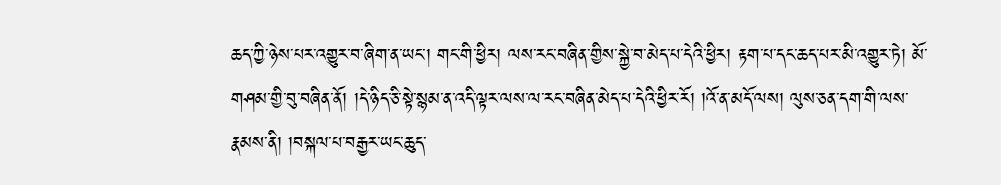ཆད་ཀྱི་ཉེས་པར་འགྱུར་བ་ཞིག་ན་ཡང་། གང་གི་ཕྱིར། ལས་རང་བཞིན་གྱིས་སྐྱེ་བ་མེད་པ་དེའི་ཕྱིར། རྟག་པ་དང་ཆད་པར་མི་འགྱུར་ཏེ། མོ་གཤམ་གྱི་བུ་བཞིན་ནོ། །དེ་ཉིད་ཅི་སྟེ་སྙམ་ན་འདི་ལྟར་ལས་ལ་རང་བཞིན་མེད་པ་དེའི་ཕྱིར་རོ། །འོ་ན་མདོ་ལས། ལུས་ཅན་དག་གི་ལས་རྣམས་ནི། །བསྐལ་པ་བརྒྱར་ཡང་ཆུད་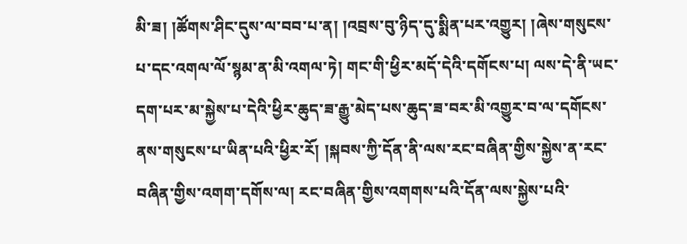མི་ཟ། །ཚོགས་ཤིང་དུས་ལ་བབ་པ་ན། །འབྲས་བུ་ཉིད་དུ་སྨིན་པར་འགྱུར། །ཞེས་གསུངས་པ་དང་འགལ་ལོ་སྙམ་ན་མི་འགལ་ཏེ། གང་གི་ཕྱིར་མདོ་དེའི་དགོངས་པ། ལས་དེ་ནི་ཡང་དག་པར་མ་སྐྱེས་པ་དེའི་ཕྱིར་ཆུད་ཟ་རྒྱུ་མེད་པས་ཆུད་ཟ་བར་མི་འགྱུར་བ་ལ་དགོངས་ནས་གསུངས་པ་ཡིན་པའི་ཕྱིར་རོ། །སྐབས་ཀྱི་དོན་ནི་ལས་རང་བཞིན་གྱིས་སྐྱེས་ན་རང་བཞིན་གྱིས་འགག་དགོས་ལ། རང་བཞིན་གྱིས་འགགས་པའི་དོན་ལས་སྐྱེས་པའི་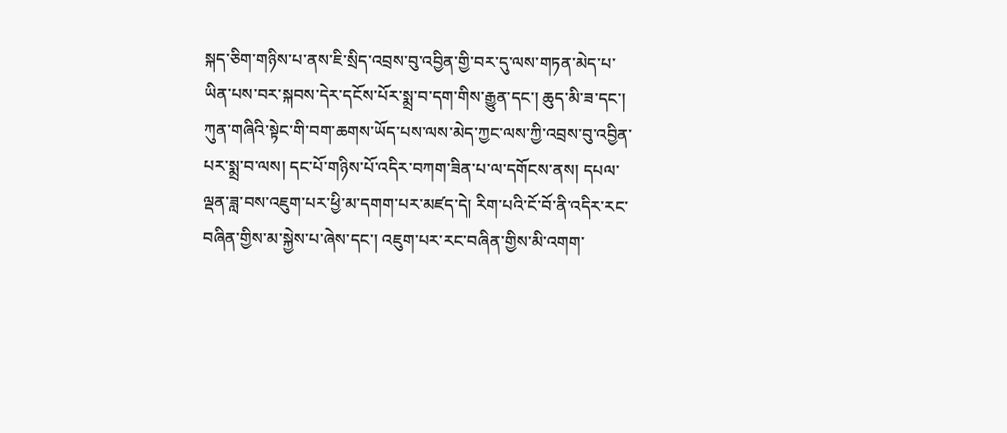སྐད་ཅིག་གཉིས་པ་ནས་ཇི་སྲིད་འབྲས་བུ་འབྱིན་གྱི་བར་དུ་ལས་གཏན་མེད་པ་ཡིན་པས་བར་སྐབས་དེར་དངོས་པོར་སྨྲ་བ་དག་གིས་རྒྱུན་དང་། ཆུད་མི་ཟ་དང་། ཀུན་གཞིའི་སྟེང་གི་བག་ཆགས་ཡོད་པས་ལས་མེད་ཀྱང་ལས་ཀྱི་འབྲས་བུ་འབྱིན་པར་སྨྲ་བ་ལས། དང་པོ་གཉིས་པོ་འདིར་བཀག་ཟིན་པ་ལ་དགོངས་ནས། དཔལ་ལྡན་ཟླ་བས་འཇུག་པར་ཕྱི་མ་དགག་པར་མཛད་དེ། རིག་པའི་ངོ་བོ་ནི་འདིར་རང་བཞིན་གྱིས་མ་སྐྱེས་པ་ཞེས་དང་། འཇུག་པར་རང་བཞིན་གྱིས་མི་འགག་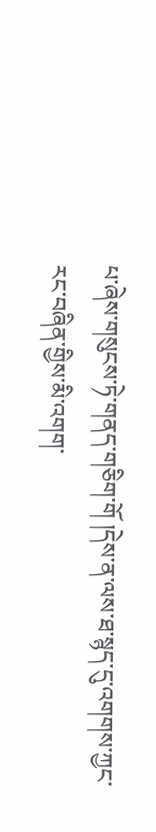པ་ཞེས་གསུངས་ཏེ་གནད་གཅིག་གོ །དེས་ན་ལས་ཐ་སྙད་དུ་འགགས་ཀྱང་རང་བཞིན་གྱིས་མི་འགག་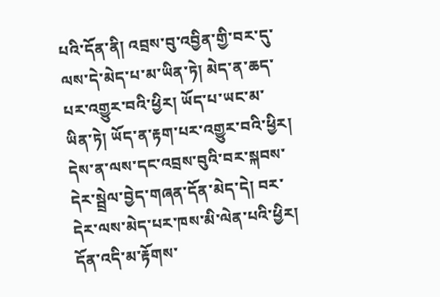པའི་དོན་ནི། འབྲས་བུ་འབྱིན་གྱི་བར་དུ་ལས་དེ་མེད་པ་མ་ཡིན་ཏེ། མེད་ན་ཆད་པར་འགྱུར་བའི་ཕྱིར། ཡོད་པ་ཡང་མ་ཡིན་ཏེ། ཡོད་ན་རྟག་པར་འགྱུར་བའི་ཕྱིར། དེས་ན་ལས་དང་འབྲས་བུའི་བར་སྐབས་དེར་སྦྲེལ་བྱེད་གཞན་དོན་མེད་དེ། བར་དེར་ལས་མེད་པར་ཁས་མི་ལེན་པའི་ཕྱིར། དོན་འདི་མ་རྟོགས་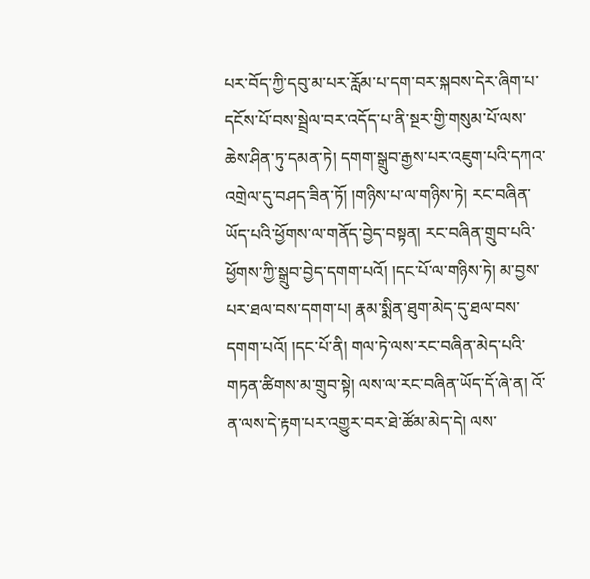པར་བོད་ཀྱི་དབུ་མ་པར་རློམ་པ་དག་བར་སྐབས་དེར་ཞིག་པ་དངོས་པོ་བས་སྦྲེལ་བར་འདོད་པ་ནི་སྔར་གྱི་གསུམ་པོ་ལས་ཆེས་ཤིན་ཏུ་དམན་ཏེ། དགག་སྒྲུབ་རྒྱས་པར་འཇུག་པའི་དཀའ་འགྲེལ་དུ་བཤད་ཟིན་ཏོ། །གཉིས་པ་ལ་གཉིས་ཏེ། རང་བཞིན་ཡོད་པའི་ཕྱོགས་ལ་གནོད་བྱེད་བསྟན། རང་བཞིན་གྲུབ་པའི་ཕྱོགས་ཀྱི་སྒྲུབ་བྱེད་དགག་པའོ། །དང་པོ་ལ་གཉིས་ཏེ། མ་བྱས་པར་ཐལ་བས་དགག་པ། རྣམ་སྨིན་ཐུག་མེད་དུ་ཐལ་བས་དགག་པའོ། །དང་པོ་ནི། གལ་ཏེ་ལས་རང་བཞིན་མེད་པའི་གཏན་ཚིགས་མ་གྲུབ་སྟེ། ལས་ལ་རང་བཞིན་ཡོད་དོ་ཞེ་ན། འོ་ན་ལས་དེ་རྟག་པར་འགྱུར་བར་ཐེ་ཚོམ་མེད་དེ། ལས་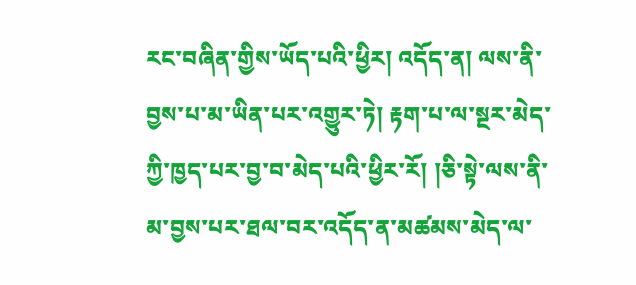རང་བཞིན་གྱིས་ཡོད་པའི་ཕྱིར། འདོད་ན། ལས་ནི་བྱས་པ་མ་ཡིན་པར་འགྱུར་ཏེ། རྟག་པ་ལ་སྔར་མེད་ཀྱི་ཁྱད་པར་བྱ་བ་མེད་པའི་ཕྱིར་རོ། །ཅི་སྟེ་ལས་ནི་མ་བྱས་པར་ཐལ་བར་འདོད་ན་མཚམས་མེད་ལ་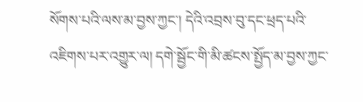སོགས་པའི་ལས་མ་བྱས་ཀྱང་། དེའི་འབྲས་བུ་དང་ཕྲད་པའི་འཇིགས་པར་འགྱུར་ལ། དགེ་སྦྱོང་གི་མི་ཚངས་སྤྱོད་མ་བྱས་ཀྱང་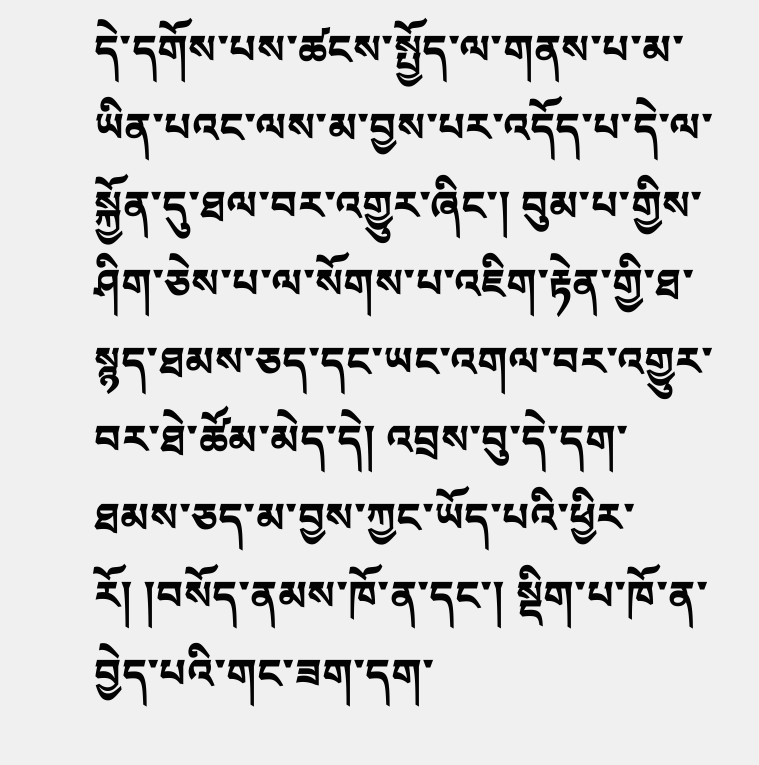དེ་དགོས་པས་ཚངས་སྤྱོད་ལ་གནས་པ་མ་ཡིན་པའང་ལས་མ་བྱས་པར་འདོད་པ་དེ་ལ་སྐྱོན་དུ་ཐལ་བར་འགྱུར་ཞིང་། བུམ་པ་གྱིས་ཤིག་ཅེས་པ་ལ་སོགས་པ་འཇིག་རྟེན་གྱི་ཐ་སྙད་ཐམས་ཅད་དང་ཡང་འགལ་བར་འགྱུར་བར་ཐེ་ཚོམ་མེད་དེ། འབྲས་བུ་དེ་དག་ཐམས་ཅད་མ་བྱས་ཀྱང་ཡོད་པའི་ཕྱིར་རོ། །བསོད་ནམས་ཁོ་ན་དང་། སྡིག་པ་ཁོ་ན་བྱེད་པའི་གང་ཟག་དག་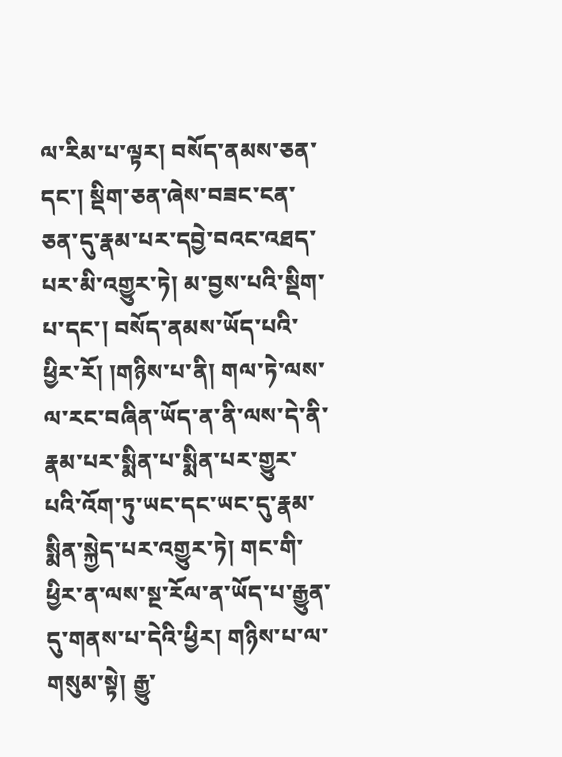ལ་རིམ་པ་ལྟར། བསོད་ནམས་ཅན་དང་། སྡིག་ཅན་ཞེས་བཟང་ངན་ཅན་དུ་རྣམ་པར་དབྱེ་བའང་འཐད་པར་མི་འགྱུར་ཏེ། མ་བྱས་པའི་སྡིག་པ་དང་། བསོད་ནམས་ཡོད་པའི་ཕྱིར་རོ། །གཉིས་པ་ནི། གལ་ཏེ་ལས་ལ་རང་བཞིན་ཡོད་ན་ནི་ལས་དེ་ནི་རྣམ་པར་སྨིན་པ་སྨིན་པར་གྱུར་པའི་འོག་ཏུ་ཡང་དང་ཡང་དུ་རྣམ་སྨིན་སྐྱེད་པར་འགྱུར་ཏེ། གང་གི་ཕྱིར་ན་ལས་སྔ་རོལ་ན་ཡོད་པ་རྒྱུན་དུ་གནས་པ་དེའི་ཕྱིར། གཉིས་པ་ལ་གསུམ་སྟེ། རྒྱུ་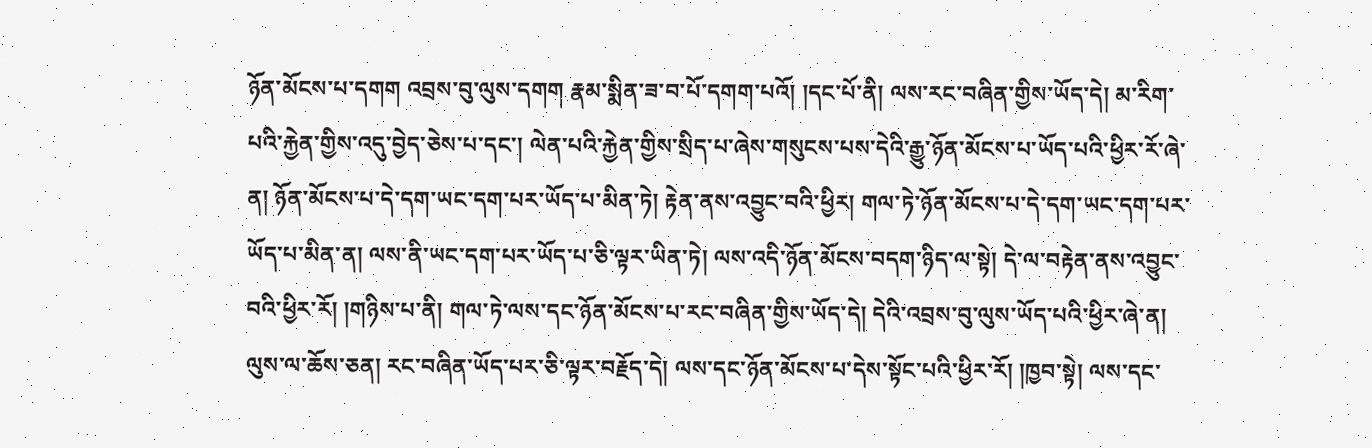ཉོན་མོངས་པ་དགག འབྲས་བུ་ལུས་དགག རྣམ་སྨིན་ཟ་བ་པོ་དགག་པའོ། །དང་པོ་ནི། ལས་རང་བཞིན་གྱིས་ཡོད་དེ། མ་རིག་པའི་རྐྱེན་གྱིས་འདུ་བྱེད་ཅེས་པ་དང་། ལེན་པའི་རྐྱེན་གྱིས་སྲིད་པ་ཞེས་གསུངས་པས་དེའི་རྒྱུ་ཉོན་མོངས་པ་ཡོད་པའི་ཕྱིར་རོ་ཞེ་ན། ཉོན་མོངས་པ་དེ་དག་ཡང་དག་པར་ཡོད་པ་མིན་ཏེ། རྟེན་ནས་འབྱུང་བའི་ཕྱིར། གལ་ཏེ་ཉོན་མོངས་པ་དེ་དག་ཡང་དག་པར་ཡོད་པ་མིན་ན། ལས་ནི་ཡང་དག་པར་ཡོད་པ་ཅི་ལྟར་ཡིན་ཏེ། ལས་འདི་ཉོན་མོངས་བདག་ཉིད་ལ་སྟེ། དེ་ལ་བརྟེན་ནས་འབྱུང་བའི་ཕྱིར་རོ། །གཉིས་པ་ནི། གལ་ཏེ་ལས་དང་ཉོན་མོངས་པ་རང་བཞིན་གྱིས་ཡོད་དེ། དེའི་འབྲས་བུ་ལུས་ཡོད་པའི་ཕྱིར་ཞེ་ན། ལུས་ལ་ཆོས་ཅན། རང་བཞིན་ཡོད་པར་ཅི་ལྟར་བརྗོད་དེ། ལས་དང་ཉོན་མོངས་པ་དེས་སྟོང་པའི་ཕྱིར་རོ། །ཁྱབ་སྟེ། ལས་དང་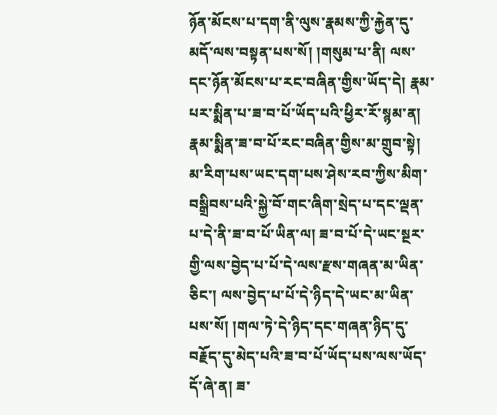ཉོན་མོངས་པ་དག་ནི་ལུས་རྣམས་ཀྱི་རྐྱེན་དུ་མདོ་ལས་བསྟན་པས་སོ། །གསུམ་པ་ནི། ལས་དང་ཉོན་མོངས་པ་རང་བཞིན་གྱིས་ཡོད་དེ། རྣམ་པར་སྨིན་པ་ཟ་བ་པོ་ཡོད་པའི་ཕྱིར་རོ་སྙམ་ན། རྣམ་སྨིན་ཟ་བ་པོ་རང་བཞིན་གྱིས་མ་གྲུབ་སྟེ། མ་རིག་པས་ཡང་དག་པས་ཤེས་རབ་ཀྱིས་མིག་བསྒྲིབས་པའི་སྐྱེ་བོ་གང་ཞིག་སྲེད་པ་དང་ལྡན་པ་དེ་ནི་ཟ་བ་པོ་ཡིན་ལ། ཟ་བ་པོ་དེ་ཡང་སྔར་གྱི་ལས་བྱེད་པ་པོ་དེ་ལས་རྫས་གཞན་མ་ཡིན་ཅིང་། ལས་བྱེད་པ་པོ་དེ་ཉིད་དེ་ཡང་མ་ཡིན་པས་སོ། །གལ་ཏེ་དེ་ཉིད་དང་གཞན་ཉིད་དུ་བརྗོད་དུ་མེད་པའི་ཟ་བ་པོ་ཡོད་པས་ལས་ཡོད་དོ་ཞེ་ན། ཟ་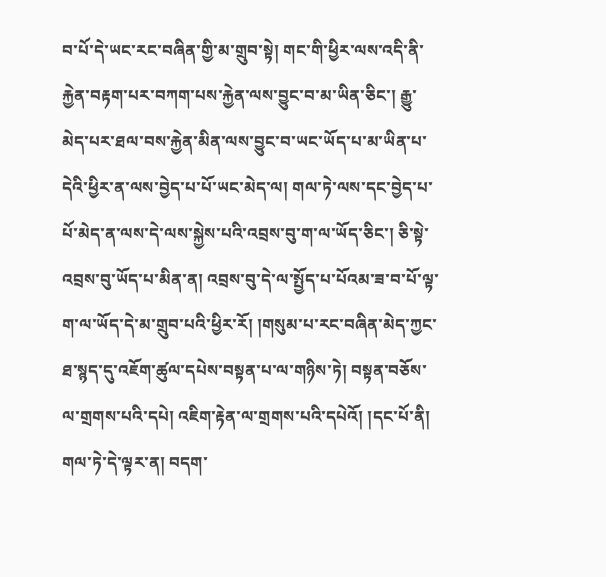བ་པོ་དེ་ཡང་རང་བཞིན་གྱི་མ་གྲུབ་སྟེ། གང་གི་ཕྱིར་ལས་འདི་ནི་རྐྱེན་བརྟག་པར་བཀག་པས་རྐྱེན་ལས་བྱུང་བ་མ་ཡིན་ཅིང་། རྒྱུ་མེད་པར་ཐལ་བས་རྐྱེན་མིན་ལས་བྱུང་བ་ཡང་ཡོད་པ་མ་ཡིན་པ་དེའི་ཕྱིར་ན་ལས་བྱེད་པ་པོ་ཡང་མེད་ལ། གལ་ཏེ་ལས་དང་བྱེད་པ་པོ་མེད་ན་ལས་དེ་ལས་སྐྱེས་པའི་འབྲས་བུ་ག་ལ་ཡོད་ཅིང་། ཅི་སྟེ་འབྲས་བུ་ཡོད་པ་མིན་ན། འབྲས་བུ་དེ་ལ་སྤྱོད་པ་པོའམ་ཟ་བ་པོ་ལྟ་ག་ལ་ཡོད་དེ་མ་གྲུབ་པའི་ཕྱིར་རོ། །གསུམ་པ་རང་བཞིན་མེད་ཀྱང་ཐ་སྙད་དུ་འཇོག་ཚུལ་དཔེས་བསྟན་པ་ལ་གཉིས་ཏེ། བསྟན་བཅོས་ལ་གྲགས་པའི་དཔེ། འཇིག་རྟེན་ལ་གྲགས་པའི་དཔེའོ། །དང་པོ་ནི། གལ་ཏེ་དེ་ལྟར་ན། བདག་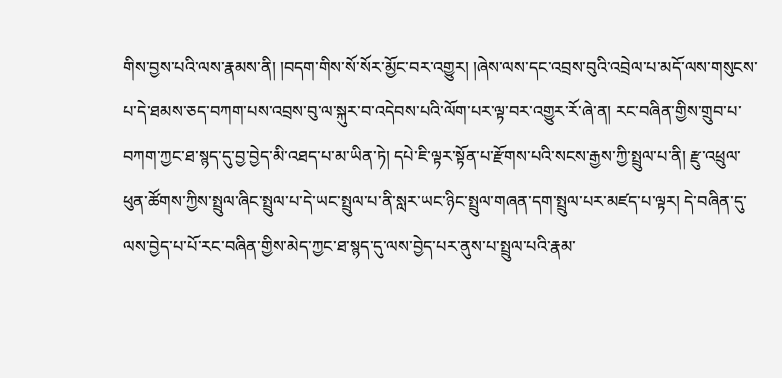གིས་བྱས་པའི་ལས་རྣམས་ནི། །བདག་གིས་སོ་སོར་མྱོང་བར་འགྱུར། །ཞེས་ལས་དང་འབྲས་བུའི་འབྲེལ་པ་མདོ་ལས་གསུངས་པ་དེ་ཐམས་ཅད་བཀག་པས་འབྲས་བུ་ལ་སྐུར་བ་འདེབས་པའི་ལོག་པར་ལྟ་བར་འགྱུར་རོ་ཞེ་ན། རང་བཞིན་གྱིས་གྲུབ་པ་བཀག་ཀྱང་ཐ་སྙད་དུ་བྱ་བྱེད་མི་འཐད་པ་མ་ཡིན་ཏེ། དཔེ་ཇི་ལྟར་སྟོན་པ་རྫོགས་པའི་སངས་རྒྱས་ཀྱི་སྤྲུལ་པ་ནི། རྫུ་འཕྲུལ་ཕུན་ཚོགས་ཀྱིས་སྤྲུལ་ཞིང་སྤྲུལ་པ་དེ་ཡང་སྤྲུལ་པ་ནི་སླར་ཡང་ཉིང་སྤྲུལ་གཞན་དག་སྤྲུལ་པར་མཛད་པ་ལྟར། དེ་བཞིན་དུ་ལས་བྱེད་པ་པོ་རང་བཞིན་གྱིས་མེད་ཀྱང་ཐ་སྙད་དུ་ལས་བྱེད་པར་ནུས་པ་སྤྲུལ་པའི་རྣམ་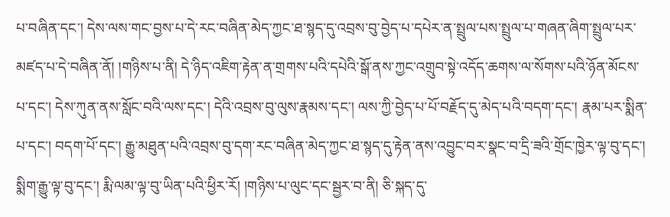པ་བཞིན་དང་། དེས་ལས་གང་བྱས་པ་དེ་རང་བཞིན་མེད་ཀྱང་ཐ་སྙད་དུ་འབྲས་བུ་བྱེད་པ་དཔེར་ན་སྤྲུལ་པས་སྤྲུལ་པ་གཞན་ཞིག་སྤྲུལ་པར་མཛད་པ་དེ་བཞིན་ནོ། །གཉིས་པ་ནི། དེ་ཉིད་འཇིག་རྟེན་ན་གྲགས་པའི་དཔེའི་སྒོ་ནས་ཀྱང་འགྲུབ་སྟེ་འདོད་ཆགས་ལ་སོགས་པའི་ཉོན་མོངས་པ་དང་། དེས་ཀུན་ནས་སློང་བའི་ལས་དང་། དེའི་འབྲས་བུ་ལུས་རྣམས་དང་། ལས་ཀྱི་བྱེད་པ་པོ་བརྗོད་དུ་མེད་པའི་བདག་དང་། རྣམ་པར་སྨིན་པ་དང་། བདག་པོ་དང་། རྒྱུ་མཐུན་པའི་འབྲས་བུ་དག་རང་བཞིན་མེད་ཀྱང་ཐ་སྙད་དུ་རྟེན་ནས་འབྱུང་བར་སྣང་བ་དྲི་ཟའི་གྲོང་ཁྱེར་ལྟ་བུ་དང་། སྨིག་རྒྱུ་ལྟ་བུ་དང་། རྨི་ལམ་ལྟ་བུ་ཡིན་པའི་ཕྱིར་རོ། །གཉིས་པ་ལུང་དང་སྦྱར་བ་ནི། ཅི་སྐད་དུ་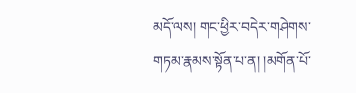མདོ་ལས། གང་ཕྱིར་བདེར་གཤེགས་གཏམ་རྣམས་སྟོན་པ་ན། །མགོན་པོ་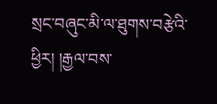སྲང་བཞུང་མི་ལ་ཐུགས་བརྩེའི་ཕྱིར། །རྒྱལ་བས་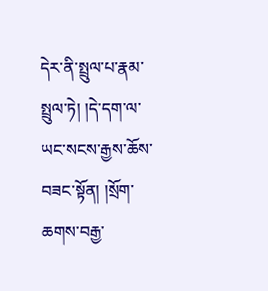དེར་ནི་སྤྲུལ་པ་རྣམ་སྤྲུལ་ཏེ། །དེ་དག་ལ་ཡང་སངས་རྒྱས་ཆོས་བཟང་སྟོན། །སྲོག་ཆགས་བརྒྱ་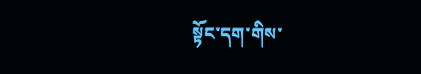སྟོང་དག་གིས་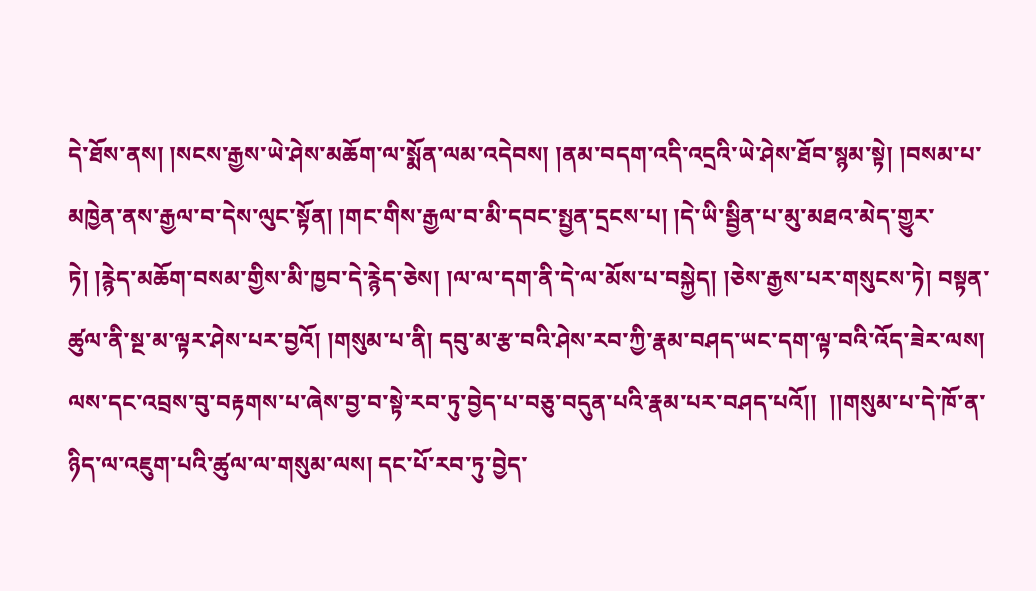དེ་ཐོས་ནས། །སངས་རྒྱས་ཡེ་ཤེས་མཆོག་ལ་སྨོན་ལམ་འདེབས། །ནམ་བདག་འདི་འདྲའི་ཡེ་ཤེས་ཐོབ་སྙམ་སྟེ། །བསམ་པ་མཁྱེན་ནས་རྒྱལ་བ་དེས་ལུང་སྟོན། །གང་གིས་རྒྱལ་བ་མི་དབང་སྤྱན་དྲངས་པ། །དེ་ཡི་སྦྱིན་པ་མུ་མཐའ་མེད་གྱུར་ཏེ། །རྙེད་མཆོག་བསམ་གྱིས་མི་ཁྱབ་དེ་རྙེད་ཅེས། །ལ་ལ་དག་ནི་དེ་ལ་མོས་པ་བསྐྱེད། །ཅེས་རྒྱས་པར་གསུངས་ཏེ། བསྟན་ཚུལ་ནི་སྔ་མ་ལྟར་ཤེས་པར་བྱའོ། །གསུམ་པ་ནི། དབུ་མ་རྩ་བའི་ཤེས་རབ་ཀྱི་རྣམ་བཤད་ཡང་དག་ལྟ་བའི་འོད་ཟེར་ལས། ལས་དང་འབྲས་བུ་བརྟགས་པ་ཞེས་བྱ་བ་སྟེ་རབ་ཏུ་བྱེད་པ་བཅུ་བདུན་པའི་རྣམ་པར་བཤད་པའོ།།  །།གསུམ་པ་དེ་ཁོ་ན་ཉིད་ལ་འཇུག་པའི་ཚུལ་ལ་གསུམ་ལས། དང་པོ་རབ་ཏུ་བྱེད་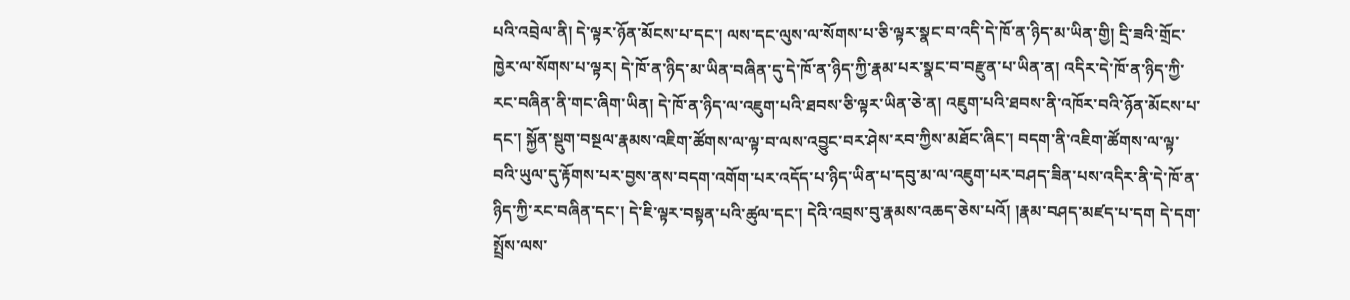པའི་འབྲེལ་ནི། དེ་ལྟར་ཉོན་མོངས་པ་དང་། ལས་དང་ལུས་ལ་སོགས་པ་ཅི་ལྟར་སྣང་བ་འདི་དེ་ཁོ་ན་ཉིད་མ་ཡིན་གྱི། དྲི་ཟའི་གྲོང་ཁྱེར་ལ་སོགས་པ་ལྟར། དེ་ཁོ་ན་ཉིད་མ་ཡིན་བཞིན་དུ་དེ་ཁོ་ན་ཉིད་ཀྱི་རྣམ་པར་སྣང་བ་བརྫུན་པ་ཡིན་ན། འདིར་དེ་ཁོ་ན་ཉིད་ཀྱི་རང་བཞིན་ནི་གང་ཞིག་ཡིན། དེ་ཁོ་ན་ཉིད་ལ་འཇུག་པའི་ཐབས་ཅི་ལྟར་ཡིན་ཅེ་ན། འཇུག་པའི་ཐབས་ནི་འཁོར་བའི་ཉོན་མོངས་པ་དང་། སྐྱོན་སྡུག་བསྔལ་རྣམས་འཇིག་ཚོགས་ལ་ལྟ་བ་ལས་འབྱུང་བར་ཤེས་རབ་ཀྱིས་མཐོང་ཞིང་། བདག་ནི་འཇིག་ཚོགས་ལ་ལྟ་བའི་ཡུལ་དུ་རྟོགས་པར་བྱས་ནས་བདག་འགོག་པར་འདོད་པ་ཉིད་ཡིན་པ་དབུ་མ་ལ་འཇུག་པར་བཤད་ཟིན་པས་འདིར་ནི་དེ་ཁོ་ན་ཉིད་ཀྱི་རང་བཞིན་དང་། དེ་ཇི་ལྟར་བསྟན་པའི་ཚུལ་དང་། དེའི་འབྲས་བུ་རྣམས་འཆད་ཅེས་པའོ། །རྣམ་བཤད་མཛད་པ་དག དེ་དག་སྤྲོས་ལས་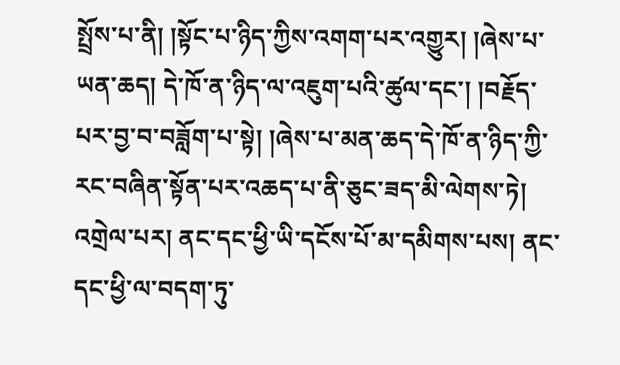སྤྲོས་པ་ནི། །སྟོང་པ་ཉིད་ཀྱིས་འགག་པར་འགྱུར། །ཞེས་པ་ཡན་ཆད། དེ་ཁོ་ན་ཉིད་ལ་འཇུག་པའི་ཚུལ་དང་། །བརྗོད་པར་བྱ་བ་བཟློག་པ་སྟེ། །ཞེས་པ་མན་ཆད་དེ་ཁོ་ན་ཉིད་ཀྱི་རང་བཞིན་སྟོན་པར་འཆད་པ་ནི་ཅུང་ཟད་མི་ལེགས་ཏེ། འགྲེལ་པར། ནང་དང་ཕྱི་ཡི་དངོས་པོ་མ་དམིགས་པས། ནང་དང་ཕྱི་ལ་བདག་ཏུ་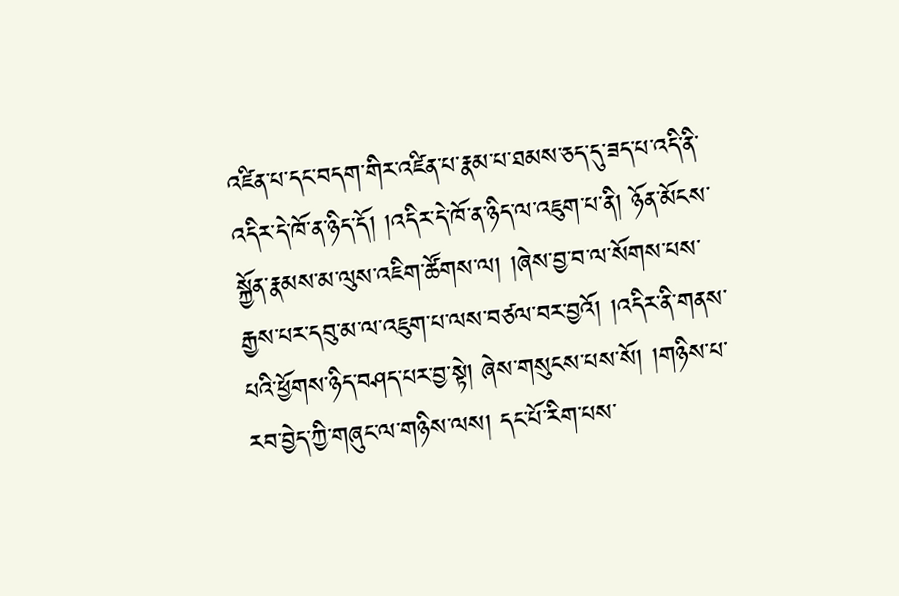འཛིན་པ་དང་བདག་གིར་འཛིན་པ་རྣམ་པ་ཐམས་ཅད་དུ་ཟད་པ་འདི་ནི་འདིར་དེ་ཁོ་ན་ཉིད་དོ། །འདིར་དེ་ཁོ་ན་ཉིད་ལ་འཇུག་པ་ནི། ཉོན་མོངས་སྐྱོན་རྣམས་མ་ལུས་འཇིག་ཚོགས་ལ། །ཞེས་བྱ་བ་ལ་སོགས་པས་རྒྱས་པར་དབུ་མ་ལ་འཇུག་པ་ལས་བཙལ་བར་བྱའོ། །འདིར་ནི་གནས་པའི་ཕྱོགས་ཉིད་བཤད་པར་བྱ་སྟེ། ཞེས་གསུངས་པས་སོ། །གཉིས་པ་རབ་བྱེད་ཀྱི་གཞུང་ལ་གཉིས་ལས། དང་པོ་རིག་པས་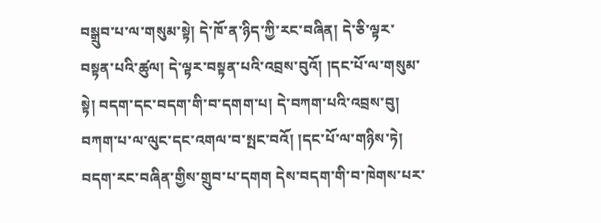བསྒྲུབ་པ་ལ་གསུམ་སྟེ། དེ་ཁོ་ན་ཉིད་ཀྱི་རང་བཞིན། དེ་ཅི་ལྟར་བསྟན་པའི་ཚུལ། དེ་ལྟར་བསྟན་པའི་འབྲས་བུའོ། །དང་པོ་ལ་གསུམ་སྟེ། བདག་དང་བདག་གི་བ་དགག་པ། དེ་བཀག་པའི་འབྲས་བུ། བཀག་པ་ལ་ལུང་དང་འགལ་བ་སྤང་བའོ། །དང་པོ་ལ་གཉིས་ཏེ། བདག་རང་བཞིན་གྱིས་གྲུབ་པ་དགག དེས་བདག་གི་བ་ཁེགས་པར་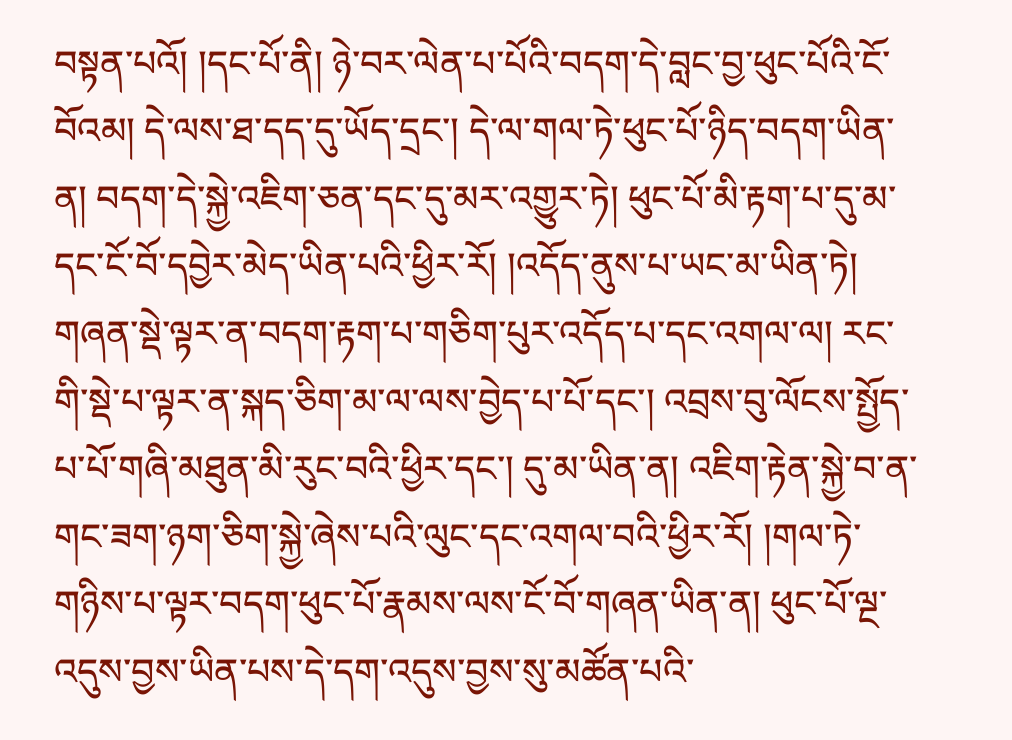བསྟན་པའོ། །དང་པོ་ནི། ཉེ་བར་ལེན་པ་པོའི་བདག་དེ་བླང་བྱ་ཕུང་པོའི་ངོ་བོའམ། དེ་ལས་ཐ་དད་དུ་ཡོད་དྲང་། དེ་ལ་གལ་ཏེ་ཕུང་པོ་ཉིད་བདག་ཡིན་ན། བདག་དེ་སྐྱེ་འཇིག་ཅན་དང་དུ་མར་འགྱུར་ཏེ། ཕུང་པོ་མི་རྟག་པ་དུ་མ་དང་ངོ་བོ་དབྱེར་མེད་ཡིན་པའི་ཕྱིར་རོ། །འདོད་ནུས་པ་ཡང་མ་ཡིན་ཏེ། གཞན་སྡེ་ལྟར་ན་བདག་རྟག་པ་གཅིག་པུར་འདོད་པ་དང་འགལ་ལ། རང་གི་སྡེ་པ་ལྟར་ན་སྐད་ཅིག་མ་ལ་ལས་བྱེད་པ་པོ་དང་། འབྲས་བུ་ལོངས་སྤྱོད་པ་པོ་གཞི་མཐུན་མི་རུང་བའི་ཕྱིར་དང་། དུ་མ་ཡིན་ན། འཇིག་རྟེན་སྐྱེ་བ་ན་གང་ཟག་ཉག་ཅིག་སྐྱེ་ཞེས་པའི་ལུང་དང་འགལ་བའི་ཕྱིར་རོ། །གལ་ཏེ་གཉིས་པ་ལྟར་བདག་ཕུང་པོ་རྣམས་ལས་ངོ་བོ་གཞན་ཡིན་ན། ཕུང་པོ་ལྔ་འདུས་བྱས་ཡིན་པས་དེ་དག་འདུས་བྱས་སུ་མཚོན་པའི་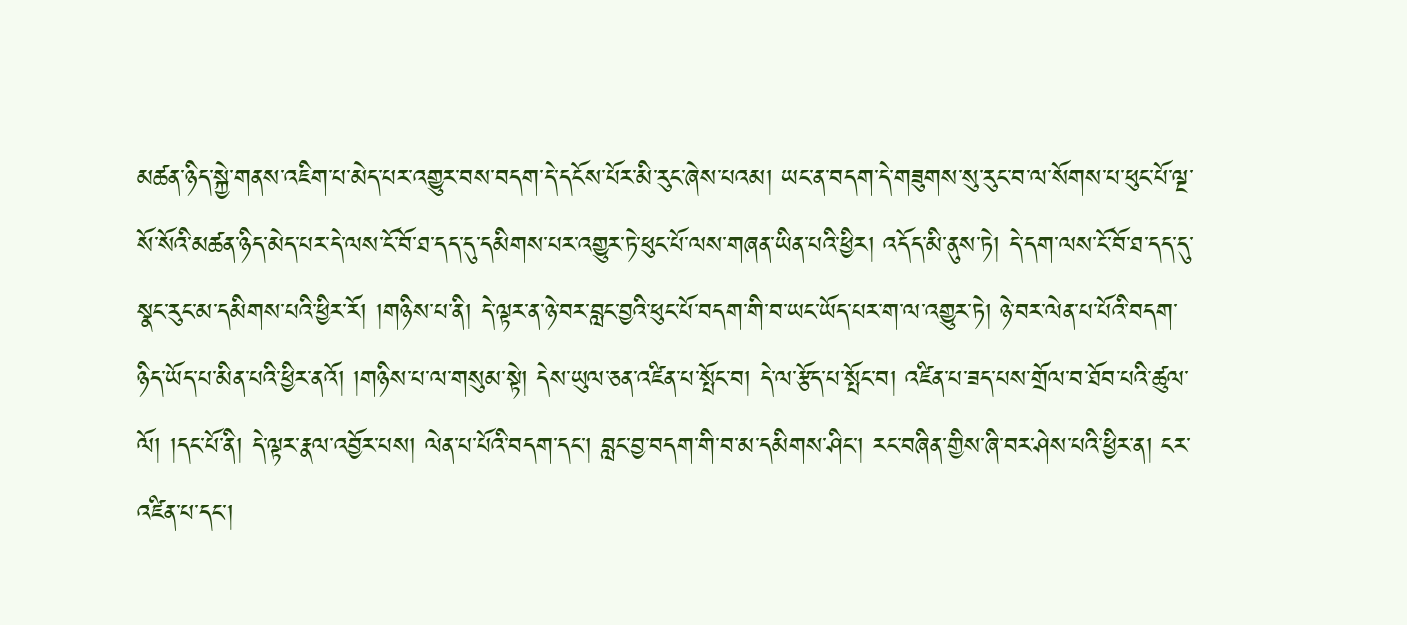མཚན་ཉིད་སྐྱེ་གནས་འཇིག་པ་མེད་པར་འགྱུར་བས་བདག་དེ་དངོས་པོར་མི་རུང་ཞེས་པའམ། ཡང་ན་བདག་དེ་གཟུགས་སུ་རུང་བ་ལ་སོགས་པ་ཕུང་པོ་ལྔ་སོ་སོའི་མཚན་ཉིད་མེད་པར་དེ་ལས་ངོ་བོ་ཐ་དད་དུ་དམིགས་པར་འགྱུར་ཏེ་ཕུང་པོ་ལས་གཞན་ཡིན་པའི་ཕྱིར། འདོད་མི་ནུས་ཏེ། དེ་དག་ལས་ངོ་བོ་ཐ་དད་དུ་སྣང་རུང་མ་དམིགས་པའི་ཕྱིར་རོ། །གཉིས་པ་ནི། དེ་ལྟར་ན་ཉེ་བར་བླང་བྱའི་ཕུང་པོ་བདག་གི་བ་ཡང་ཡོད་པར་ག་ལ་འགྱུར་ཏེ། ཉེ་བར་ལེན་པ་པོའི་བདག་ཉིད་ཡོད་པ་མིན་པའི་ཕྱིར་ནའོ། །གཉིས་པ་ལ་གསུམ་སྟེ། དེས་ཡུལ་ཅན་འཛིན་པ་སྤོང་བ། དེ་ལ་རྩོད་པ་སྤོང་བ། འཛིན་པ་ཟད་པས་གྲོལ་བ་ཐོབ་པའི་ཚུལ་ལོ། །དང་པོ་ནི། དེ་ལྟར་རྣལ་འབྱོར་པས། ལེན་པ་པོའི་བདག་དང་། བླང་བྱ་བདག་གི་བ་མ་དམིགས་ཤིང་། རང་བཞིན་གྱིས་ཞི་བར་ཤེས་པའི་ཕྱིར་ན། ངར་འཛིན་པ་དང་།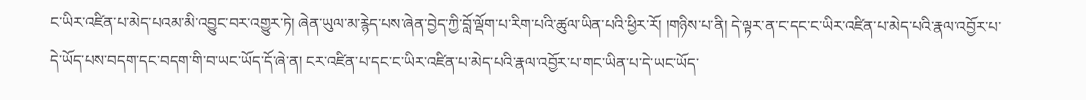ང་ཡིར་འཛིན་པ་མེད་པའམ་མི་འབྱུང་བར་འགྱུར་ཏེ། ཞེན་ཡུལ་མ་རྙེད་པས་ཞེན་བྱེད་ཀྱི་བློ་ལྡོག་པ་རིག་པའི་ཚུལ་ཡིན་པའི་ཕྱིར་རོ། །གཉིས་པ་ནི། དེ་ལྟར་ན་ང་དང་ང་ཡིར་འཛིན་པ་མེད་པའི་རྣལ་འབྱོར་པ་དེ་ཡོད་པས་བདག་དང་བདག་གི་བ་ཡང་ཡོད་དོ་ཞེ་ན། ངར་འཛིན་པ་དང་ང་ཡིར་འཛིན་པ་མེད་པའི་རྣལ་འབྱོར་པ་གང་ཡིན་པ་དེ་ཡང་ཡོད་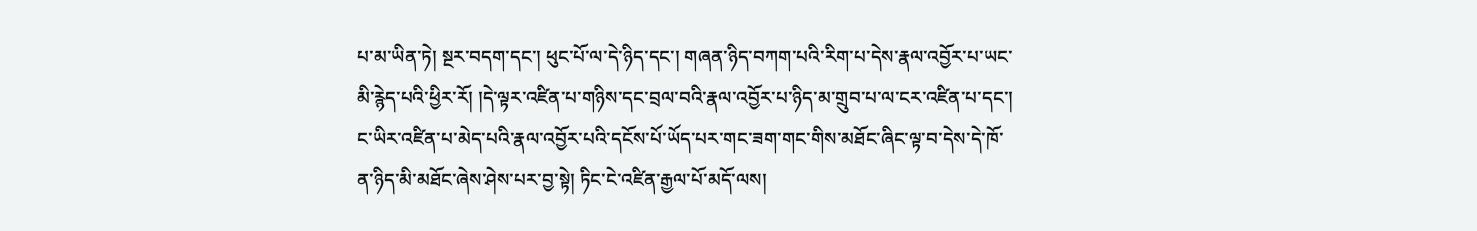པ་མ་ཡིན་ཏེ། སྔར་བདག་དང་། ཕུང་པོ་ལ་དེ་ཉིད་དང་། གཞན་ཉིད་བཀག་པའི་རིག་པ་དེས་རྣལ་འབྱོར་པ་ཡང་མི་རྙེད་པའི་ཕྱིར་རོ། །དེ་ལྟར་འཛིན་པ་གཉིས་དང་བྲལ་བའི་རྣལ་འབྱོར་པ་ཉིད་མ་གྲུབ་པ་ལ་ངར་འཛིན་པ་དང་། ང་ཡིར་འཛིན་པ་མེད་པའི་རྣལ་འབྱོར་པའི་དངོས་པོ་ཡོད་པར་གང་ཟག་གང་གིས་མཐོང་ཞིང་ལྟ་བ་དེས་དེ་ཁོ་ན་ཉིད་མི་མཐོང་ཞེས་ཤེས་པར་བྱ་སྟེ། ཏིང་ངེ་འཛིན་རྒྱལ་པོ་མདོ་ལས།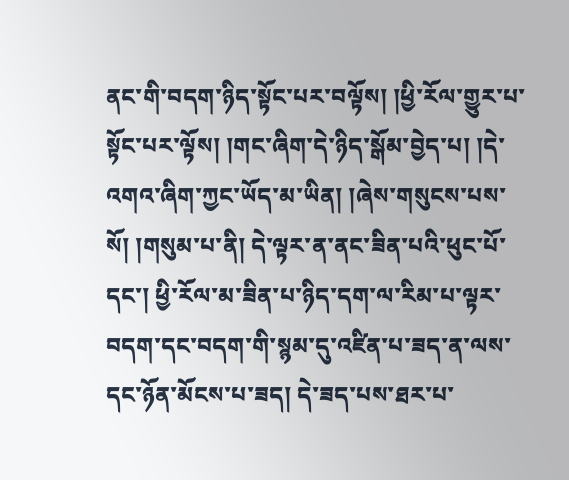ནང་གི་བདག་ཉིད་སྟོང་པར་བལྟོས། །ཕྱི་རོལ་གྱུར་པ་སྟོང་པར་ལྟོས། །གང་ཞིག་དེ་ཉིད་སྒོམ་བྱེད་པ། །དེ་འགའ་ཞིག་ཀྱང་ཡོད་མ་ཡིན། །ཞེས་གསུངས་པས་སོ། །གསུམ་པ་ནི། དེ་ལྟར་ན་ནང་ཟིན་པའི་ཕུང་པོ་དང་། ཕྱི་རོལ་མ་ཟིན་པ་ཉིད་དག་ལ་རིམ་པ་ལྟར་བདག་དང་བདག་གི་སྙམ་དུ་འཛིན་པ་ཟད་ན་ལས་དང་ཉོན་མོངས་པ་ཟད། དེ་ཟད་པས་ཐར་པ་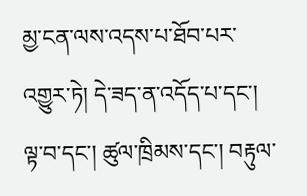མྱ་ངན་ལས་འདས་པ་ཐོབ་པར་འགྱུར་ཏེ། དེ་ཟད་ན་འདོད་པ་དང་། ལྟ་བ་དང་། ཚུལ་ཁྲིམས་དང་། བརྟུལ་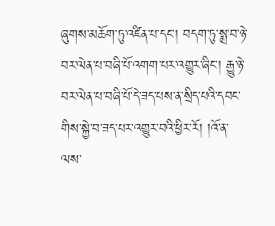ཞུགས་མཆོག་ཏུ་འཛིན་པ་དང་། བདག་ཏུ་སྨྲ་བ་ཉེ་བར་ལེན་པ་བཞི་པོ་འགག་པར་འགྱུར་ཞིང་། རྒྱུ་ཉེ་བར་ལེན་པ་བཞི་པོ་དེ་ཟད་པས་ན་སྲིད་པའི་དབང་གིས་སྐྱེ་བ་ཟད་པར་འགྱུར་བའི་ཕྱིར་རོ། །འོ་ན་ལས་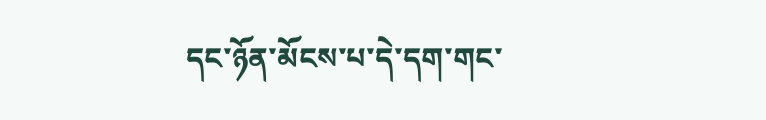དང་ཉོན་མོངས་པ་དེ་དག་གང་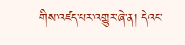གིས་འཛད་པར་འགྱུར་ཞེ་ན། དེའང་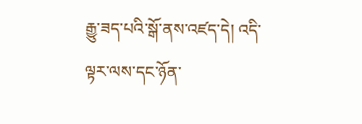རྒྱུ་ཟད་པའི་སྒོ་ནས་འཛད་དེ། འདི་ལྟར་ལས་དང་ཉོན་